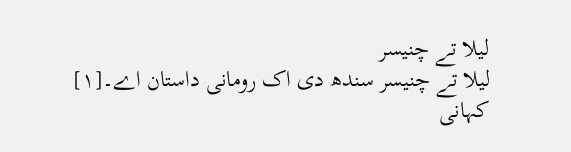لیلا تے چنیسر
لیلا تے چنیسر سندھ دی اک رومانی داستان اے۔[۱]
کہانی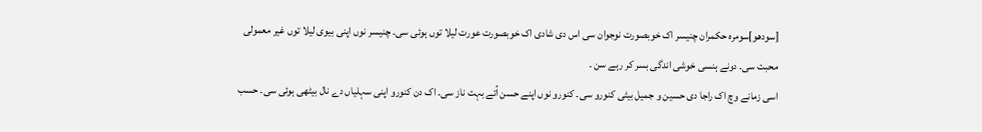[سودھو]سومرہ حکمران چنیسر اک خوبصورت نوجوان سی اس دی شادی اک خوبصورت عورت لیلا توں ہوئی سی۔ چنیسر نوں اپنی بیوی لیلا توں غیر معمولی محبت سی۔ دونے ہنسی خوشی اندگی بسر کر رہے سن ۔
اسی زمانے وچ اک راجا دی حسین و جمیل بیٹی کنورو سی۔ کنورو نوں اپنے حسن اُتے بہت ناز سی۔ اک دن کنورو اپنی سہلیاں دے نال بیٹھی ہوئی سی۔ حسب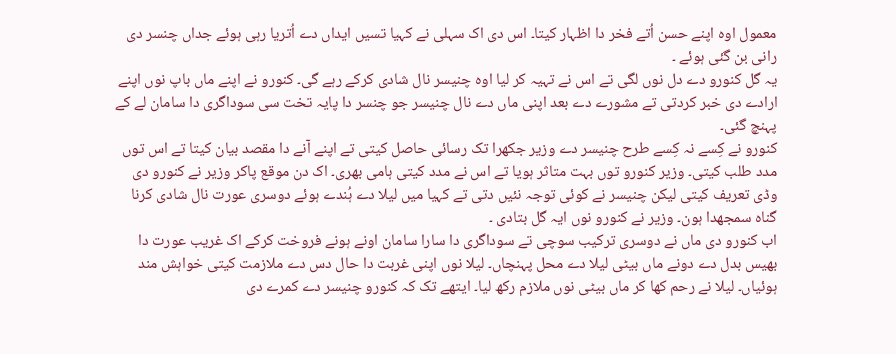معمول اوہ اپنے حسن اُتے فخر دا اظہار کيتا۔ اس دی اک سہلی نے کہیا تسيں ایداں دے اُتریا رہی ہوئے جداں چنسر دی رانی بن گئی ہوئے ۔
یہ گل کنورو دے دل نوں لگی تے اس نے تہیہ کر ليا اوہ چنیسر نال شادی کرکے رہے گی۔ کنورو نے اپنے ماں باپ نوں اپنے ارادے دی خبر کردتی تے مشورے دے بعد اپنی ماں دے نال چنیسر جو چنسر دا پایہ تخت سی سوداگری دا سامان لے کے پہنچ گئی۔
کنورو نے کِسے نہ کِسے طرح چنیسر دے وزیر جکھرا تک رسائی حاصل کيتی تے اپنے آنے دا مقصد بیان کيتا تے اس توں مدد طلب کيتی۔ وزیر کنورو توں بہت متاثر ہويا تے اس نے مدد کيتی ہامی بھری۔ اک دن موقع پاکر وزیر نے کنورو دی وڈی تعریف کيتی لیکن چنیسر نے کوئی توجہ نئيں دتی تے کہیا ميں لیلا دے ہُندے ہوئے دوسری عورت نال شادی کرنا گناہ سمجھدا ہون۔ وزیر نے کنورو نوں ایہ گل بتادی ۔
اب کنورو دی ماں نے دوسری ترکیب سوچی تے سوداگری دا سارا سامان اونے ہونے فروخت کرکے اک غریب عورت دا بھیس بدل دے دونے ماں بیٹی لیلا دے محل پہنچاں۔ لیلا نوں اپنی غربت دا حال دس دے ملازمت کيتی خواہش مند ہوئیاں۔ لیلا نے رحم کھا کر ماں بیٹی نوں ملازم رکھ لیا۔ ایتھے تک کہ کنورو چنیسر دے کمرے دی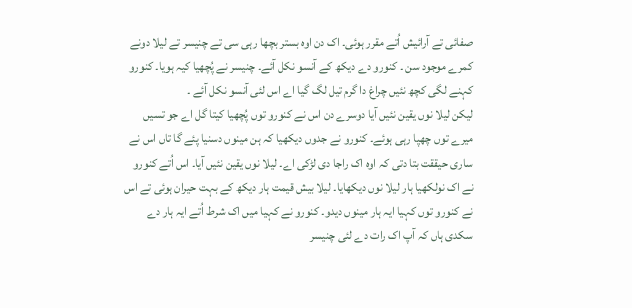صفائی تے آرائیش اُتے مقرر ہوئی۔ اک دن اوہ بستر بچھا رہی سی تے چنیسر تے لیلا دونے کمرے موجود سن ۔ کنورو دے دیکھ کے آنسو نکل آئے۔ چنیسر نے پُچھیا کیہ ہویا۔ کنورو کہنے لگی کچھ نئيں چراغ دا گرم تیل لگ گیا اے اس لئی آنسو نکل آئے ۔
لیکن لیلا نوں یقین نئيں آیا دوسرے دن اس نے کنورو توں پُچھیا کيتا گل اے جو تسيں میرے توں چھپا رہی ہوئے۔ کنورو نے جدوں دیکھیا کہ ہن مینوں دسنیا پئے گا تاں اس نے ساری حیققت بتا دتی کہ اوہ اک راجا دی لڑکی اے۔ لیلا نوں یقین نئيں آیا۔ اس اُتے کنورو نے اک نولکھیا ہار لیلا نوں دیکھایا۔ لیلا بیش قیمت ہار دیکھ کے بہت حیران ہوئی تے اس نے کنورو توں کہیا ایہ ہار مینوں دیدو۔ کنورو نے کہیا ميں اک شرط اُتے ایہ ہار دے سکدی ہاں کہ آپ اک رات دے لئی چنیسر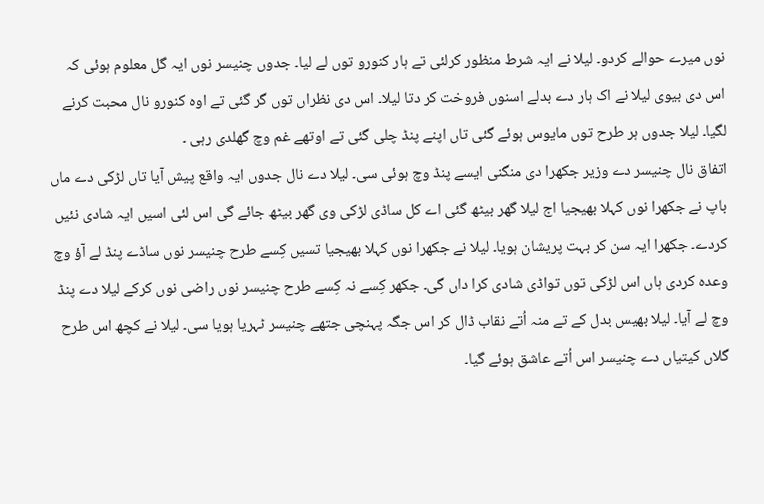نوں میرے حوالے کردو۔ لیلا نے ایہ شرط منظور کرلئی تے ہار کنورو توں لے لیا۔ جدوں چنیسر نوں ایہ گل معلوم ہوئی کہ اس دی بیوی لیلا نے اک ہار دے بدلے اسنوں فروخت کر دتا لیلا۔ اس دی نظراں توں گر گئی تے اوہ کنورو نال محبت کرنے لگیا۔ لیلا جدوں ہر طرح توں مایوس ہوئے گئی تاں اپنے پنڈ چلی گئی تے اوتھے غم وچ گھلدی رہی ۔
اتفاق نال چنیسر دے وزیر جکھرا دی منگنی ايسے پنڈ وچ ہوئی سی۔ لیلا دے نال جدوں ایہ واقع پیش آیا تاں لڑکی دے ماں باپ نے جکھرا نوں کہلا بھیجیا اج لیلا گھر بیٹھ گئی اے کل ساڈی لڑکی وی گھر بیٹھ جائے گی اس لئی اسيں ایہ شادی نئيں کردے۔ جکھرا ایہ سن کر بہت پریشان ہويا۔ لیلا نے جکھرا نوں کہلا بھیجیا تسيں کِسے طرح چنیسر نوں ساڈے پنڈ لے آؤ وچ وعدہ کردی ہاں اس لڑکی توں تواڈی شادی کرا داں گی۔ جکھر کِسے نہ کِسے طرح چنیسر نوں راضی نوں کرکے لیلا دے پنڈ وچ لے آیا۔ لیلا بھیس بدل کے تے منہ اُتے نقاب ڈال کر اس جگہ پہنچی جتھے چنیسر ٹہریا ہويا سی۔ لیلا نے کچھ اس طرح گلاں کيتیاں دے چنیسر اس اُتے عاشق ہوئے گیا۔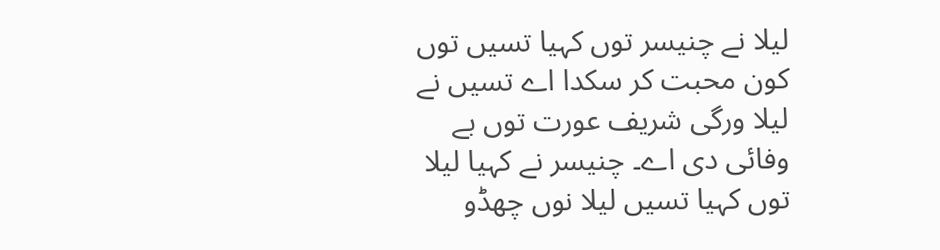لیلا نے چنیسر توں کہیا تسيں توں کون محبت کر سکدا اے تسيں نے لیلا ورگی شریف عورت توں بے وفائی دی اے۔ چنیسر نے کہیا لیلا توں کہیا تسيں لیلا نوں چھڈو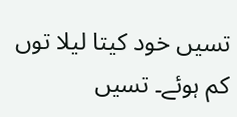تسيں خود کيتا لیلا توں کم ہوئے۔ تسيں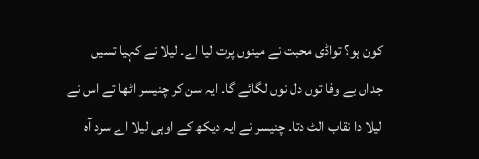کون ہو؟ تواڈی محبت نے مینوں پرت لیا اے۔ لیلا نے کہیا تسيں جداں بے وفا توں دل نوں لگائے گا۔ ایہ سن کر چنیسر اٹھا تے اس نے لیلا دا نقاب الٹ دتا۔ چنیسر نے ایہ دیکھ کے اوہی لیلا اے سرد آہ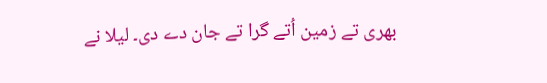بھری تے زمین اُتے گرا تے جان دے دی۔ لیلا نے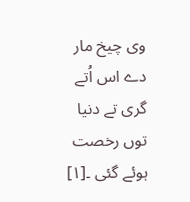وی چیخ مار دے اس اُتے گری تے دنیا توں رخصت ہوئے گئی ۔[۱]